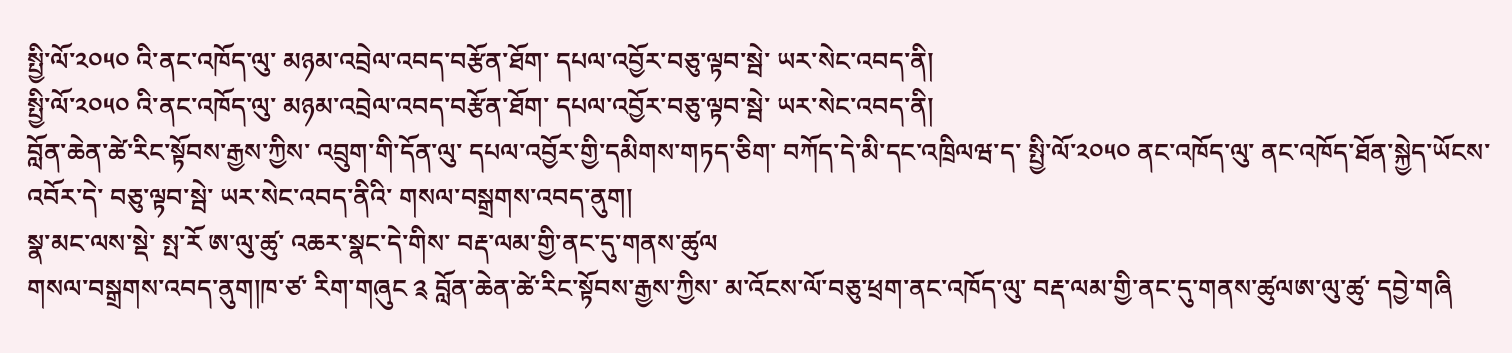སྤྱི་ལོ་༢༠༥༠ འི་ནང་འཁོད་ལུ་ མཉམ་འབྲེལ་འབད་བརྩོན་ཐོག་ དཔལ་འབྱོར་བཅུ་ལྟབ་སྦེ་ ཡར་སེང་འབད་ནི།
སྤྱི་ལོ་༢༠༥༠ འི་ནང་འཁོད་ལུ་ མཉམ་འབྲེལ་འབད་བརྩོན་ཐོག་ དཔལ་འབྱོར་བཅུ་ལྟབ་སྦེ་ ཡར་སེང་འབད་ནི།
བློན་ཆེན་ཚེ་རིང་སྟོབས་རྒྱས་ཀྱིས་ འབྲུག་གི་དོན་ལུ་ དཔལ་འབྱོར་གྱི་དམིགས་གཏད་ཅིག་ བཀོད་དེ་མི་དང་འཁྲིལཝ་ད་ སྤྱི་ལོ་༢༠༥༠ ནང་འཁོད་ལུ་ ནང་འཁོད་ཐོན་སྐྱེད་ཡོངས་འབོར་དེ་ བཅུ་ལྟབ་སྦེ་ ཡར་སེང་འབད་ནིའི་ གསལ་བསྒྲགས་འབད་ནུག།
སྣ་མང་ལས་སྡེ་ སྤ་རོ ཨ་ལུ་ཚུ་ འཆར་སྣང་དེ་གིས་ བརྡ་ལམ་གྱི་ནང་དུ་གནས་ཚུལ
གསལ་བསྒྲགས་འབད་ནུག།ཁ་ཙ་ རིག་གཞུང ༉ བློན་ཆེན་ཚེ་རིང་སྟོབས་རྒྱས་ཀྱིས་ མ་འོངས་ལོ་བཅུ་ཕྲག་ནང་འཁོད་ལུ་ བརྡ་ལམ་གྱི་ནང་དུ་གནས་ཚུལཨ་ལུ་ཚུ་ དབྱེ་གཞི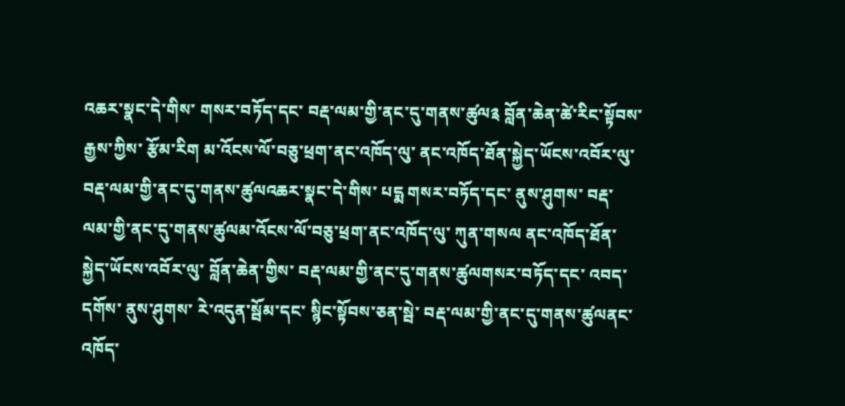འཆར་སྣང་དེ་གིས་ གསར་བཏོད་དང་ བརྡ་ལམ་གྱི་ནང་དུ་གནས་ཚུལ༉ བློན་ཆེན་ཚེ་རིང་སྟོབས་རྒྱས་ཀྱིས་ རྩོམ་རིག མ་འོངས་ལོ་བཅུ་ཕྲག་ནང་འཁོད་ལུ་ ནང་འཁོད་ཐོན་སྐྱེད་ཡོངས་འབོར་ལུ་ བརྡ་ལམ་གྱི་ནང་དུ་གནས་ཚུལའཆར་སྣང་དེ་གིས་ པདྨ གསར་བཏོད་དང་ ནུས་ཤུགས་ བརྡ་ལམ་གྱི་ནང་དུ་གནས་ཚུལམ་འོངས་ལོ་བཅུ་ཕྲག་ནང་འཁོད་ལུ་ ཀུན་གསལ ནང་འཁོད་ཐོན་སྐྱེད་ཡོངས་འབོར་ལུ་ བློན་ཆེན་གྱིས་ བརྡ་ལམ་གྱི་ནང་དུ་གནས་ཚུལགསར་བཏོད་དང་ འབད་དགོས་ ནུས་ཤུགས་ རེ་འདུན་སྦོམ་དང་ སྙིང་སྟོབས་ཅན་སྦེ་ བརྡ་ལམ་གྱི་ནང་དུ་གནས་ཚུལནང་འཁོད་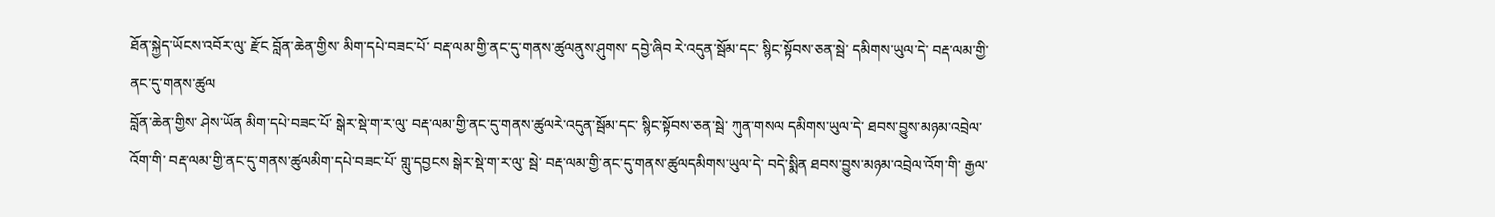ཐོན་སྐྱེད་ཡོངས་འབོར་ལུ་ རྫོང བློན་ཆེན་གྱིས་ མིག་དཔེ་བཟང་པོ་ བརྡ་ལམ་གྱི་ནང་དུ་གནས་ཚུལནུས་ཤུགས་ དབྱེ་ཞིབ རེ་འདུན་སྦོམ་དང་ སྙིང་སྟོབས་ཅན་སྦེ་ དམིགས་ཡུལ་དེ་ བརྡ་ལམ་གྱི་ནང་དུ་གནས་ཚུལ
བློན་ཆེན་གྱིས་ ཤེས་ཡོན མིག་དཔེ་བཟང་པོ་ སྒེར་སྡེ་ག་ར་ལུ་ བརྡ་ལམ་གྱི་ནང་དུ་གནས་ཚུལརེ་འདུན་སྦོམ་དང་ སྙིང་སྟོབས་ཅན་སྦེ་ ཀུན་གསལ དམིགས་ཡུལ་དེ་ ཐབས་བྱུས་མཉམ་འབྲེལ་འོག་གི་ བརྡ་ལམ་གྱི་ནང་དུ་གནས་ཚུལམིག་དཔེ་བཟང་པོ་ གླུ་དབྱངས སྒེར་སྡེ་ག་ར་ལུ་ སྦེ་ བརྡ་ལམ་གྱི་ནང་དུ་གནས་ཚུལདམིགས་ཡུལ་དེ་ བདེ་སྨིན ཐབས་བྱུས་མཉམ་འབྲེལ་འོག་གི་ རྒྱལ་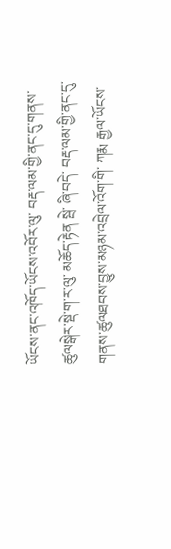ཡོངས་ནང་འཁོད་ཡོངས་འབོར་ལུ་ བརྡ་ལམ་གྱི་ནང་དུ་གནས་ཚུལསྒེར་སྡེ་ག་ར་ལུ་ མཆོད་རྟེན སྦེ་ ཞི་བདེ་ བརྡ་ལམ་གྱི་ནང་དུ་གནས་ཚུལཐབས་བྱུས་མཉམ་འབྲེལ་འོག་གི་ ཀརྨ རྒྱལ་ཡོངས་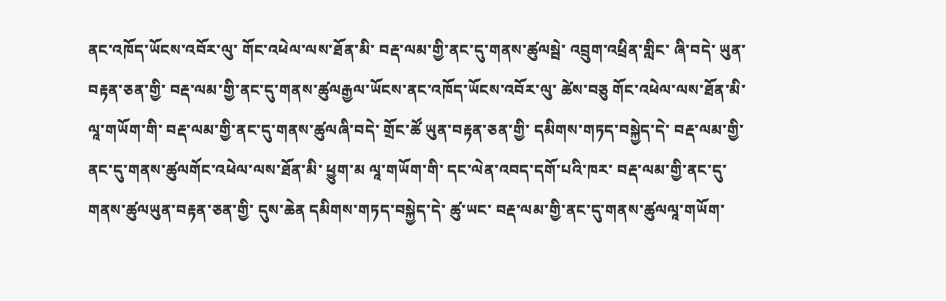ནང་འཁོད་ཡོངས་འབོར་ལུ་ གོང་འཕེལ་ལས་ཐོན་མི་ བརྡ་ལམ་གྱི་ནང་དུ་གནས་ཚུལསྦེ་ འབྲུག་འཕྲིན་གླིང་ ཞི་བདེ་ ཡུན་བརྟན་ཅན་གྱི་ བརྡ་ལམ་གྱི་ནང་དུ་གནས་ཚུལརྒྱལ་ཡོངས་ནང་འཁོད་ཡོངས་འབོར་ལུ་ ཚེས་བཅུ གོང་འཕེལ་ལས་ཐོན་མི་ ལཱ་གཡོག་གི་ བརྡ་ལམ་གྱི་ནང་དུ་གནས་ཚུལཞི་བདེ་ གྲོང་ཚོ ཡུན་བརྟན་ཅན་གྱི་ དམིགས་གཏད་བསྐྱེད་དེ་ བརྡ་ལམ་གྱི་ནང་དུ་གནས་ཚུལགོང་འཕེལ་ལས་ཐོན་མི་ ཕྱུག་མ ལཱ་གཡོག་གི་ དང་ལེན་འབད་དགོ་པའི་ཁར་ བརྡ་ལམ་གྱི་ནང་དུ་གནས་ཚུལཡུན་བརྟན་ཅན་གྱི་ དུས་ཆེན དམིགས་གཏད་བསྐྱེད་དེ་ ཚུ་ཡང་ བརྡ་ལམ་གྱི་ནང་དུ་གནས་ཚུལལཱ་གཡོག་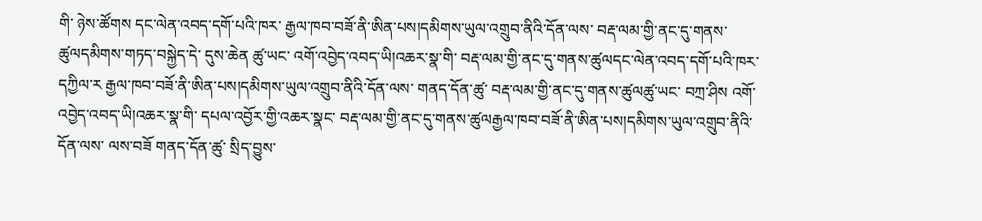གི་ ཉེས་ཚོགས དང་ལེན་འབད་དགོ་པའི་ཁར་ རྒྱལ་ཁབ་བཟོ་ནི་ཨིན་པས།དམིགས་ཡུལ་འགྲུབ་ནིའི་དོན་ལས་ བརྡ་ལམ་གྱི་ནང་དུ་གནས་ཚུལདམིགས་གཏད་བསྐྱེད་དེ་ དུས་ཆེན ཚུ་ཡང་ འགོ་འབྱེད་འབད་ཡི།འཆར་སྣ་གི་ བརྡ་ལམ་གྱི་ནང་དུ་གནས་ཚུལདང་ལེན་འབད་དགོ་པའི་ཁར་ དཀྱིལ་ར རྒྱལ་ཁབ་བཟོ་ནི་ཨིན་པས།དམིགས་ཡུལ་འགྲུབ་ནིའི་དོན་ལས་ གནད་དོན་ཚུ་ བརྡ་ལམ་གྱི་ནང་དུ་གནས་ཚུལཚུ་ཡང་ བཀྲ་ཤིས འགོ་འབྱེད་འབད་ཡི།འཆར་སྣ་གི་ དཔལ་འབྱོར་གྱི་འཆར་སྣང་ བརྡ་ལམ་གྱི་ནང་དུ་གནས་ཚུལརྒྱལ་ཁབ་བཟོ་ནི་ཨིན་པས།དམིགས་ཡུལ་འགྲུབ་ནིའི་དོན་ལས་ ལས་བཟོ གནད་དོན་ཚུ་ སྲིད་བྱུས་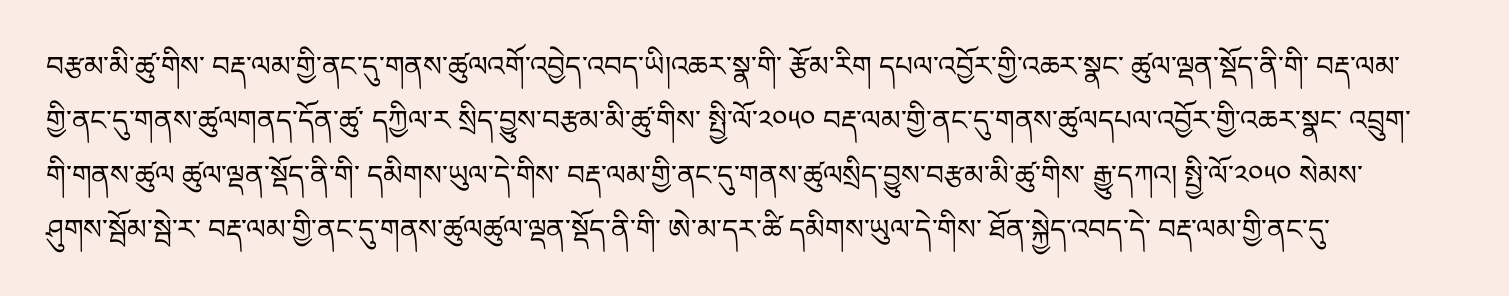བརྩམ་མི་ཚུ་གིས་ བརྡ་ལམ་གྱི་ནང་དུ་གནས་ཚུལའགོ་འབྱེད་འབད་ཡི།འཆར་སྣ་གི་ རྩོམ་རིག དཔལ་འབྱོར་གྱི་འཆར་སྣང་ ཚུལ་ལྡན་སྡོད་ནི་གི་ བརྡ་ལམ་གྱི་ནང་དུ་གནས་ཚུལགནད་དོན་ཚུ་ དཀྱིལ་ར སྲིད་བྱུས་བརྩམ་མི་ཚུ་གིས་ སྤྱི་ལོ་༢༠༥༠ བརྡ་ལམ་གྱི་ནང་དུ་གནས་ཚུལདཔལ་འབྱོར་གྱི་འཆར་སྣང་ འབྲུག་གི་གནས་ཚུལ ཚུལ་ལྡན་སྡོད་ནི་གི་ དམིགས་ཡུལ་དེ་གིས་ བརྡ་ལམ་གྱི་ནང་དུ་གནས་ཚུལསྲིད་བྱུས་བརྩམ་མི་ཚུ་གིས་ རྒྱུ་དཀའ། སྤྱི་ལོ་༢༠༥༠ སེམས་ཤུགས་སྦོམ་སྦེ་ར་ བརྡ་ལམ་གྱི་ནང་དུ་གནས་ཚུལཚུལ་ལྡན་སྡོད་ནི་གི་ ཨེ་མ་དར་ཚི དམིགས་ཡུལ་དེ་གིས་ ཐོན་སྐྱེད་འབད་དེ་ བརྡ་ལམ་གྱི་ནང་དུ་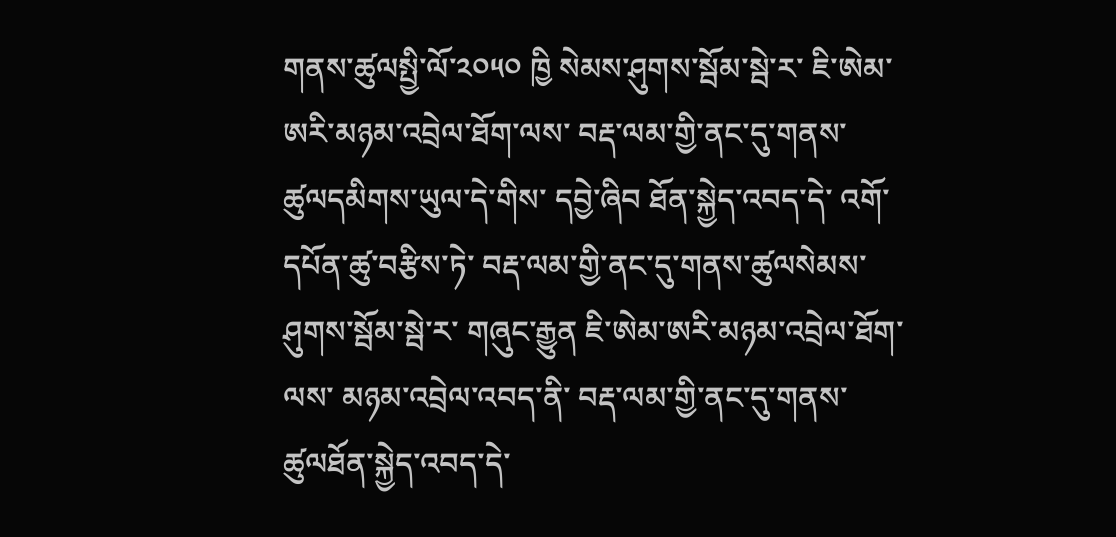གནས་ཚུལསྤྱི་ལོ་༢༠༥༠ ཁྱི སེམས་ཤུགས་སྦོམ་སྦེ་ར་ ཇི་ཨེམ་ཨརི་མཉམ་འབྲེལ་ཐོག་ལས་ བརྡ་ལམ་གྱི་ནང་དུ་གནས་ཚུལདམིགས་ཡུལ་དེ་གིས་ དབྱེ་ཞིབ ཐོན་སྐྱེད་འབད་དེ་ འགོ་དཔོན་ཚུ་བརྩིས་ཏེ་ བརྡ་ལམ་གྱི་ནང་དུ་གནས་ཚུལསེམས་ཤུགས་སྦོམ་སྦེ་ར་ གཞུང་རྒྱུན ཇི་ཨེམ་ཨརི་མཉམ་འབྲེལ་ཐོག་ལས་ མཉམ་འབྲེལ་འབད་ནི་ བརྡ་ལམ་གྱི་ནང་དུ་གནས་ཚུལཐོན་སྐྱེད་འབད་དེ་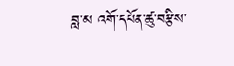བླ་མ འགོ་དཔོན་ཚུ་བརྩིས་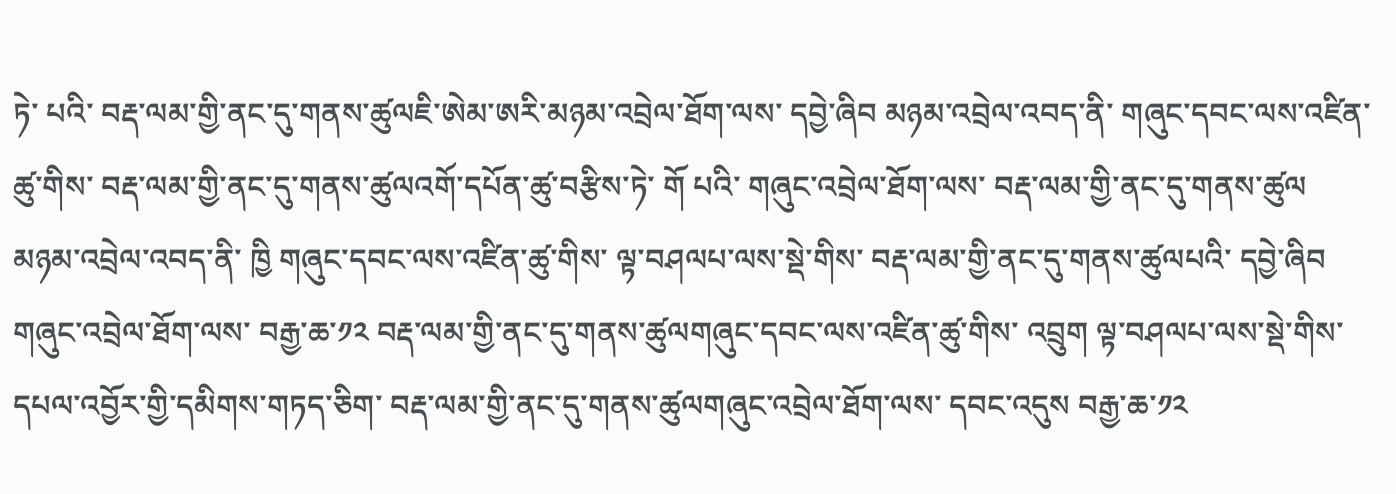ཏེ་ པའི་ བརྡ་ལམ་གྱི་ནང་དུ་གནས་ཚུལཇི་ཨེམ་ཨརི་མཉམ་འབྲེལ་ཐོག་ལས་ དབྱེ་ཞིབ མཉམ་འབྲེལ་འབད་ནི་ གཞུང་དབང་ལས་འཛིན་ཚུ་གིས་ བརྡ་ལམ་གྱི་ནང་དུ་གནས་ཚུལའགོ་དཔོན་ཚུ་བརྩིས་ཏེ་ གོ པའི་ གཞུང་འབྲེལ་ཐོག་ལས་ བརྡ་ལམ་གྱི་ནང་དུ་གནས་ཚུལ
མཉམ་འབྲེལ་འབད་ནི་ ཁྱི གཞུང་དབང་ལས་འཛིན་ཚུ་གིས་ ལྟ་བཤལཔ་ལས་སྡེ་གིས་ བརྡ་ལམ་གྱི་ནང་དུ་གནས་ཚུལཔའི་ དབྱེ་ཞིབ གཞུང་འབྲེལ་ཐོག་ལས་ བརྒྱ་ཆ་༡༢ བརྡ་ལམ་གྱི་ནང་དུ་གནས་ཚུལགཞུང་དབང་ལས་འཛིན་ཚུ་གིས་ འབྲུག ལྟ་བཤལཔ་ལས་སྡེ་གིས་ དཔལ་འབྱོར་གྱི་དམིགས་གཏད་ཅིག་ བརྡ་ལམ་གྱི་ནང་དུ་གནས་ཚུལགཞུང་འབྲེལ་ཐོག་ལས་ དབང་འདུས བརྒྱ་ཆ་༡༢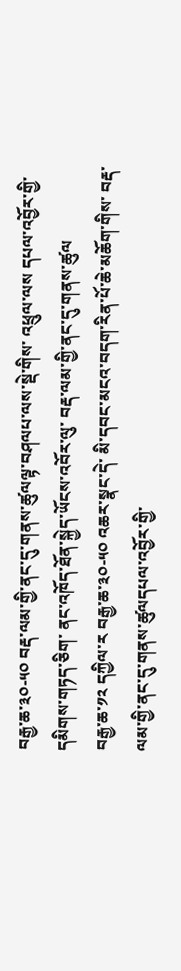བརྒྱ་ཆ་༣༠-༥༠ བརྡ་ལམ་གྱི་ནང་དུ་གནས་ཚུལལྟ་བཤལཔ་ལས་སྡེ་གིས་ འཕྲུལ་ལས དཔལ་འབྱོར་གྱི་དམིགས་གཏད་ཅིག་ ནང་འཁོད་ཐོན་སྐྱེད་ཡོངས་འབོར་ལུ་ བརྡ་ལམ་གྱི་ནང་དུ་གནས་ཚུལ
བརྒྱ་ཆ་༡༢ དཀྱིལ་ར བརྒྱ་ཆ་༣༠-༥༠ འཆར་སྣང་དེ་ མི་དབང་མངའ་བདག་རིན་པོ་ཆེ་མཆོག་གིས་ བརྡ་ལམ་གྱི་ནང་དུ་གནས་ཚུལདཔལ་འབྱོར་གྱི་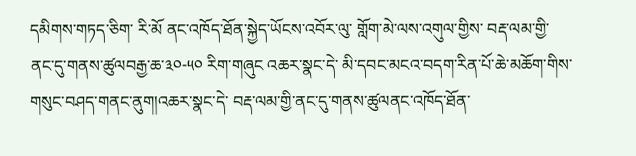དམིགས་གཏད་ཅིག་ རི་མོ ནང་འཁོད་ཐོན་སྐྱེད་ཡོངས་འབོར་ལུ་ གློག་མེ་ལས་འགུལ་གྱིས་ བརྡ་ལམ་གྱི་ནང་དུ་གནས་ཚུལབརྒྱ་ཆ་༣༠-༥༠ རིག་གཞུང འཆར་སྣང་དེ་ མི་དབང་མངའ་བདག་རིན་པོ་ཆེ་མཆོག་གིས་ གསུང་བཤད་གནང་ནུག།འཆར་སྣང་དེ་ བརྡ་ལམ་གྱི་ནང་དུ་གནས་ཚུལནང་འཁོད་ཐོན་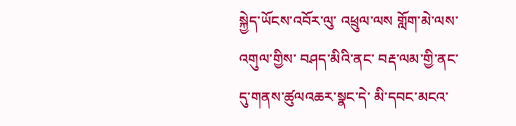སྐྱེད་ཡོངས་འབོར་ལུ་ འཕྲུལ་ལས གློག་མེ་ལས་འགུལ་གྱིས་ བཤད་མིའི་ནང་ བརྡ་ལམ་གྱི་ནང་དུ་གནས་ཚུལའཆར་སྣང་དེ་ མི་དབང་མངའ་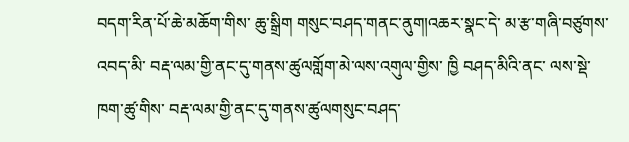བདག་རིན་པོ་ཆེ་མཆོག་གིས་ ཆུ་སྒྲིག གསུང་བཤད་གནང་ནུག།འཆར་སྣང་དེ་ མ་རྩ་གཞི་བཙུགས་འབད་མི་ བརྡ་ལམ་གྱི་ནང་དུ་གནས་ཚུལགློག་མེ་ལས་འགུལ་གྱིས་ ཁྱི བཤད་མིའི་ནང་ ལས་སྡེ་ཁག་ཚུ་གིས་ བརྡ་ལམ་གྱི་ནང་དུ་གནས་ཚུལགསུང་བཤད་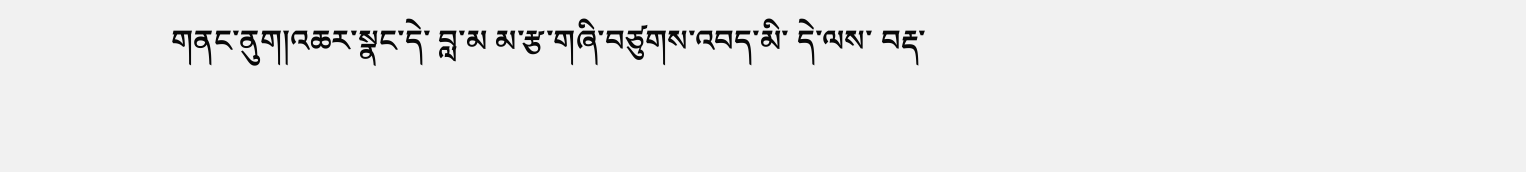གནང་ནུག།འཆར་སྣང་དེ་ བླ་མ མ་རྩ་གཞི་བཙུགས་འབད་མི་ དེ་ལས་ བརྡ་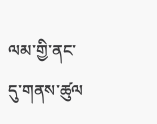ལམ་གྱི་ནང་དུ་གནས་ཚུལ